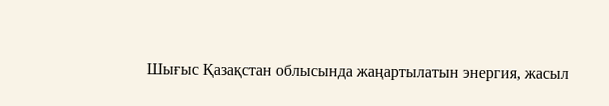Шығыс Қазақстан облысында жаңартылатын энергия, жасыл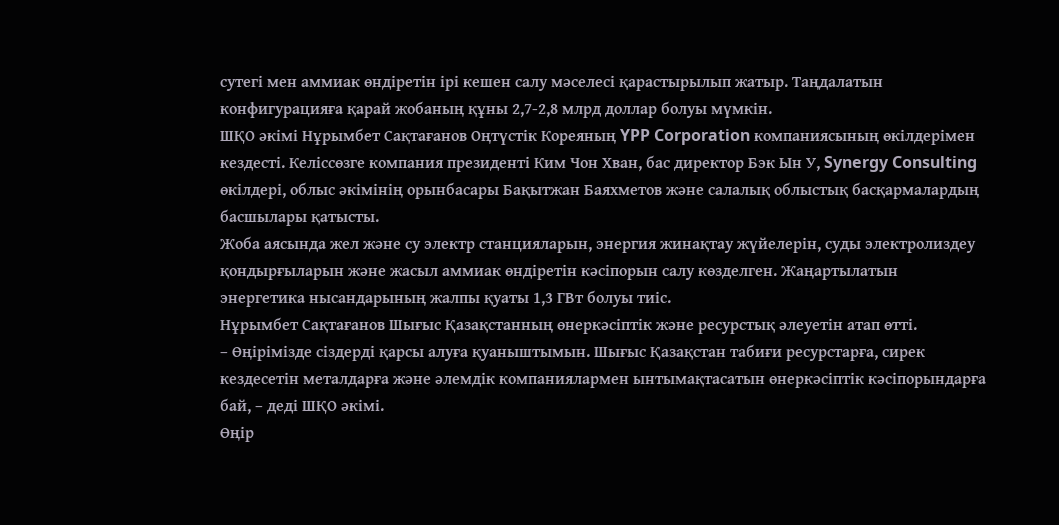сутегі мен аммиак өндіретін ірі кешен салу мәселесі қарастырылып жатыр. Таңдалатын конфигурацияға қарай жобаның құны 2,7-2,8 млрд доллар болуы мүмкін.
ШҚО әкімі Нұрымбет Сақтағанов Оңтүстік Кореяның YPP Corporation компаниясының өкілдерімен кездесті. Келіссөзге компания президенті Ким Чон Хван, бас директор Бэк Ын У, Synergy Consulting өкілдері, облыс әкімінің орынбасары Бақытжан Баяхметов және салалық облыстық басқармалардың басшылары қатысты.
Жоба аясында жел және су электр станцияларын, энергия жинақтау жүйелерін, суды электролиздеу қондырғыларын және жасыл аммиак өндіретін кәсіпорын салу көзделген. Жаңартылатын энергетика нысандарының жалпы қуаты 1,3 ГВт болуы тиіс.
Нұрымбет Сақтағанов Шығыс Қазақстанның өнеркәсіптік және ресурстық әлеуетін атап өтті.
– Өңірімізде сіздерді қарсы алуға қуаныштымын. Шығыс Қазақстан табиғи ресурстарға, сирек кездесетін металдарға және әлемдік компаниялармен ынтымақтасатын өнеркәсіптік кәсіпорындарға бай, – деді ШҚО әкімі.
Өңір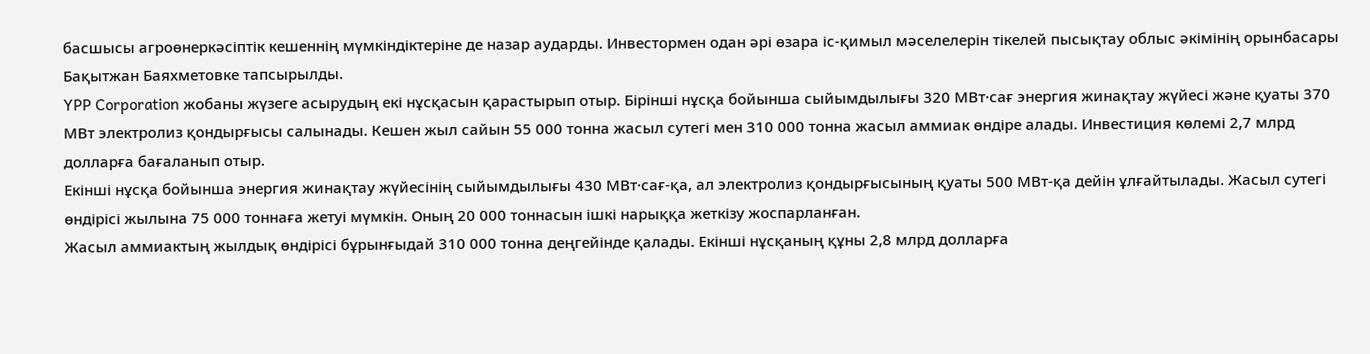басшысы агроөнеркәсіптік кешеннің мүмкіндіктеріне де назар аударды. Инвестормен одан әрі өзара іс-қимыл мәселелерін тікелей пысықтау облыс әкімінің орынбасары Бақытжан Баяхметовке тапсырылды.
YPP Corporation жобаны жүзеге асырудың екі нұсқасын қарастырып отыр. Бірінші нұсқа бойынша сыйымдылығы 320 МВт·сағ энергия жинақтау жүйесі және қуаты 370 МВт электролиз қондырғысы салынады. Кешен жыл сайын 55 000 тонна жасыл сутегі мен 310 000 тонна жасыл аммиак өндіре алады. Инвестиция көлемі 2,7 млрд долларға бағаланып отыр.
Екінші нұсқа бойынша энергия жинақтау жүйесінің сыйымдылығы 430 МВт·сағ-қа, ал электролиз қондырғысының қуаты 500 МВт-қа дейін ұлғайтылады. Жасыл сутегі өндірісі жылына 75 000 тоннаға жетуі мүмкін. Оның 20 000 тоннасын ішкі нарыққа жеткізу жоспарланған.
Жасыл аммиактың жылдық өндірісі бұрынғыдай 310 000 тонна деңгейінде қалады. Екінші нұсқаның құны 2,8 млрд долларға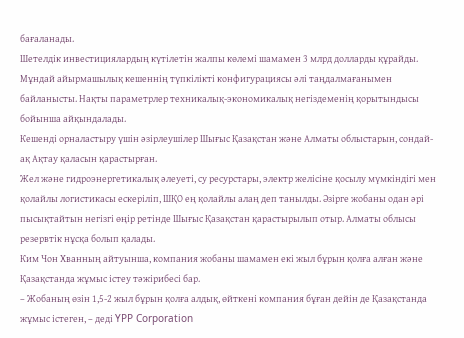бағаланады.
Шетелдік инвестициялардың күтілетін жалпы көлемі шамамен 3 млрд долларды құрайды. Мұндай айырмашылық кешеннің түпкілікті конфигурациясы әлі таңдалмағанымен байланысты. Нақты параметрлер техникалық-экономикалық негіздеменің қорытындысы бойынша айқындалады.
Кешенді орналастыру үшін әзірлеушілер Шығыс Қазақстан және Алматы облыстарын, сондай-ақ Ақтау қаласын қарастырған.
Жел және гидроэнергетикалық әлеуеті, су ресурстары, электр желісіне қосылу мүмкіндігі мен қолайлы логистикасы ескеріліп, ШҚО ең қолайлы алаң деп танылды. Әзірге жобаны одан әрі пысықтайтын негізгі өңір ретінде Шығыс Қазақстан қарастырылып отыр. Алматы облысы резервтік нұсқа болып қалады.
Ким Чон Хванның айтуынша, компания жобаны шамамен екі жыл бұрын қолға алған және Қазақстанда жұмыс істеу тәжірибесі бар.
– Жобаның өзін 1,5-2 жыл бұрын қолға алдық, өйткені компания бұған дейін де Қазақстанда жұмыс істеген, – деді YPP Corporation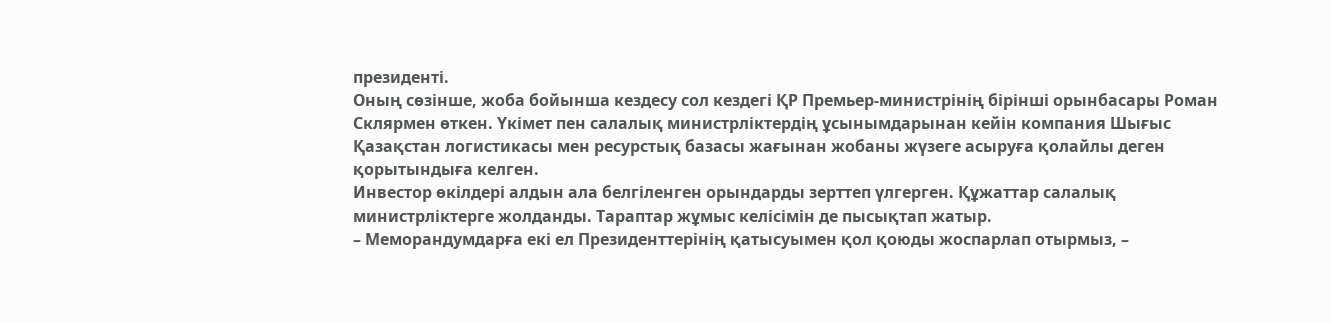президенті.
Оның сөзінше, жоба бойынша кездесу сол кездегі ҚР Премьер-министрінің бірінші орынбасары Роман Склярмен өткен. Үкімет пен салалық министрліктердің ұсынымдарынан кейін компания Шығыс Қазақстан логистикасы мен ресурстық базасы жағынан жобаны жүзеге асыруға қолайлы деген қорытындыға келген.
Инвестор өкілдері алдын ала белгіленген орындарды зерттеп үлгерген. Құжаттар салалық министрліктерге жолданды. Тараптар жұмыс келісімін де пысықтап жатыр.
– Меморандумдарға екі ел Президенттерінің қатысуымен қол қоюды жоспарлап отырмыз, –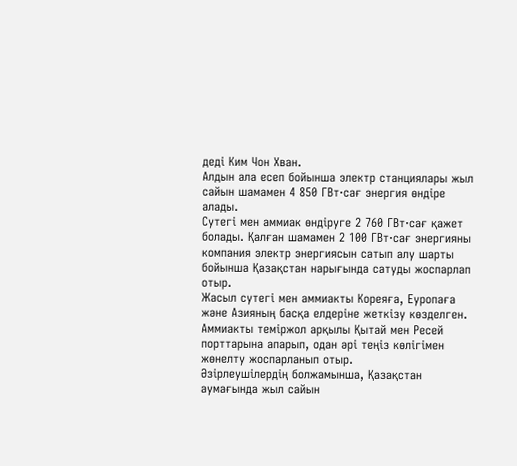деді Ким Чон Хван.
Алдын ала есеп бойынша электр станциялары жыл сайын шамамен 4 850 ГВт·сағ энергия өндіре алады.
Сутегі мен аммиак өндіруге 2 760 ГВт·сағ қажет болады. Қалған шамамен 2 100 ГВт·сағ энергияны компания электр энергиясын сатып алу шарты бойынша Қазақстан нарығында сатуды жоспарлап отыр.
Жасыл сутегі мен аммиакты Кореяға, Еуропаға және Азияның басқа елдеріне жеткізу көзделген. Аммиакты теміржол арқылы Қытай мен Ресей порттарына апарып, одан әрі теңіз көлігімен жөнелту жоспарланып отыр.
Әзірлеушілердің болжамынша, Қазақстан аумағында жыл сайын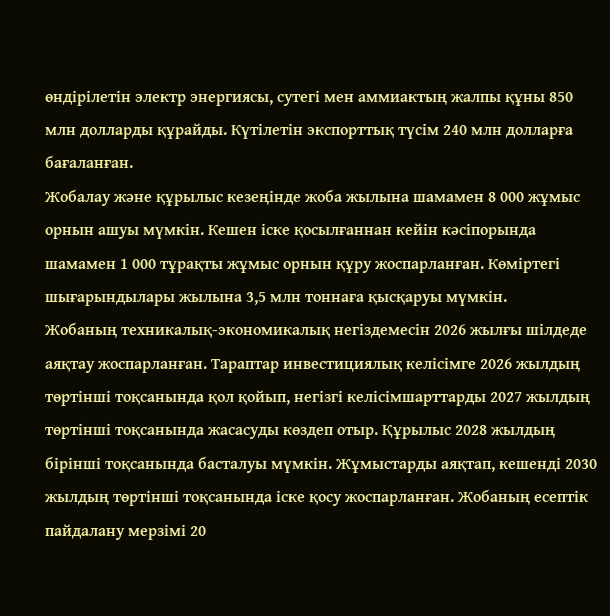өндірілетін электр энергиясы, сутегі мен аммиактың жалпы құны 850 млн долларды құрайды. Күтілетін экспорттық түсім 240 млн долларға бағаланған.
Жобалау және құрылыс кезеңінде жоба жылына шамамен 8 000 жұмыс орнын ашуы мүмкін. Кешен іске қосылғаннан кейін кәсіпорында шамамен 1 000 тұрақты жұмыс орнын құру жоспарланған. Көміртегі шығарындылары жылына 3,5 млн тоннаға қысқаруы мүмкін.
Жобаның техникалық-экономикалық негіздемесін 2026 жылғы шілдеде аяқтау жоспарланған. Тараптар инвестициялық келісімге 2026 жылдың төртінші тоқсанында қол қойып, негізгі келісімшарттарды 2027 жылдың төртінші тоқсанында жасасуды көздеп отыр. Құрылыс 2028 жылдың бірінші тоқсанында басталуы мүмкін. Жұмыстарды аяқтап, кешенді 2030 жылдың төртінші тоқсанында іске қосу жоспарланған. Жобаның есептік пайдалану мерзімі 20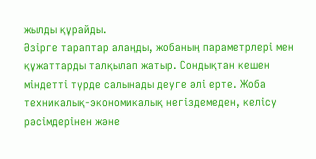жылды құрайды.
Әзірге тараптар алаңды, жобаның параметрлері мен құжаттарды талқылап жатыр. Сондықтан кешен міндетті түрде салынады деуге әлі ерте. Жоба техникалық-экономикалық негіздемеден, келісу рәсімдерінен және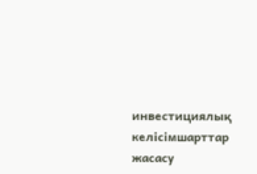инвестициялық келісімшарттар жасасу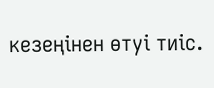кезеңінен өтуі тиіс.